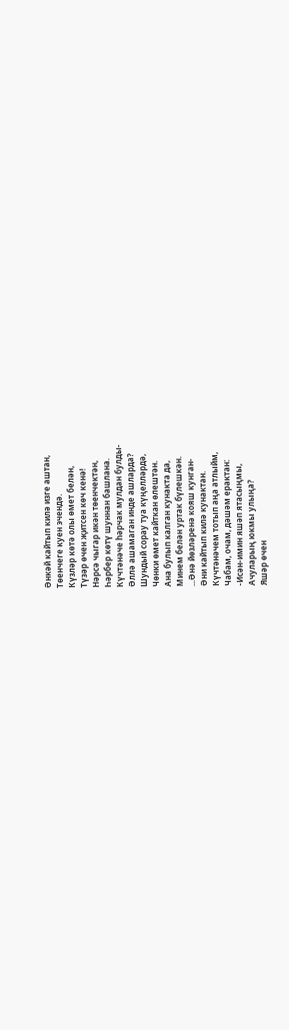Әнкәй кайтып килә изге аштан,
Төенчеге куен эчендә.
Күзләр көтә олы өмет белән,
Түзәр өчен җитсен көч кенә!
Нәрсә чыгар икән төенчектән,
Һәрбер көтү шуннан башлана.
Күчтәнәче һәрчак мулдан булды-
Әллә ашамаган инде ашларда?
Шундый сорау туа күңелләрдә,
Чөнки өмет кайткан өлештән.
Ана булып калган кунакта да,
Минем белән уртак бүлешкән.
...Әнә йөзләренә кояш кунган-
Әни кайтып килә кунактан.
Күчтәнәчем тотып аңа атлыйм,
Чабам, очам, дәшәм ерактан:
-Исән-имин яшәп ятасыңмы,
Ачуларың юкмы улыңа?
Яшәр өчен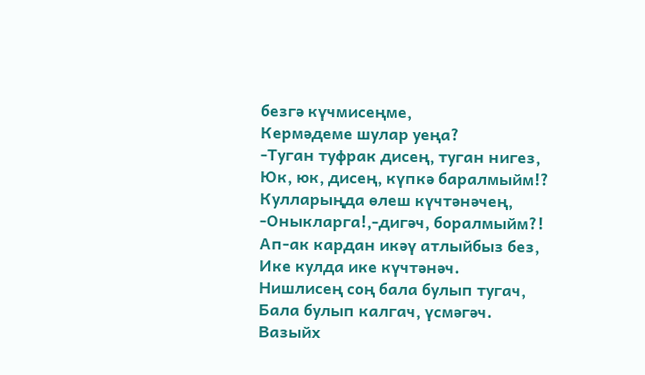безгә күчмисеңме,
Кермәдеме шулар уеңа?
-Туган туфрак дисең, туган нигез,
Юк, юк, дисең, күпкә баралмыйм!?
Кулларыңда өлеш күчтәнәчең,
-Оныкларга!,-дигәч, боралмыйм?!
Ап-ак кардан икәү атлыйбыз без,
Ике кулда ике күчтәнәч.
Нишлисең соң бала булып тугач,
Бала булып калгач, үсмәгәч.
Вазыйх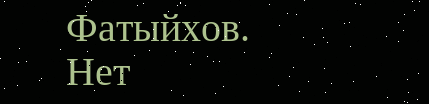Фатыйхов.
Нет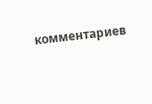комментариев